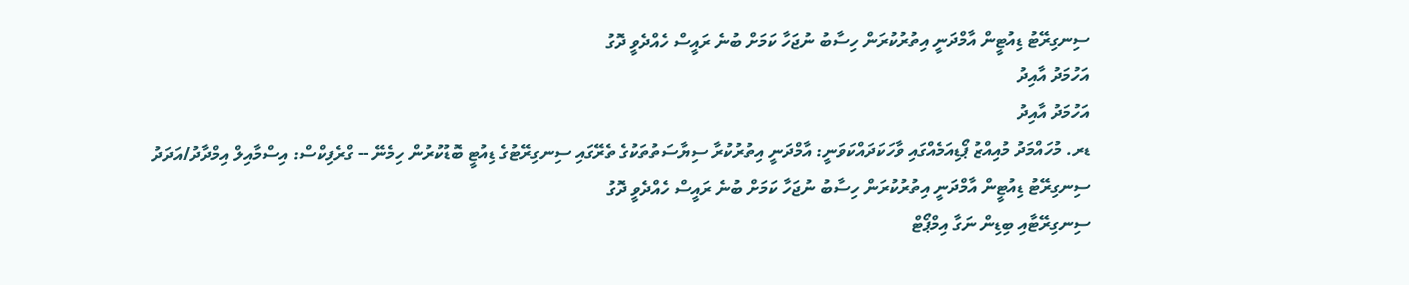ސިނގިރޭޓު ޑިއުޓީން އާމްދަނީ އިތުރުކުރަން ހިސާބު ނުޖަހާ ކަމަށް ބުނެ ރައީސް ހެއްދެވީ ދޮގު
އަހުމަދު އާއިދު
އަހުމަދު އާއިދު
ޑރ. މުހައްމަދު މުއިއްޒު ޕޯޑިއަމެއްގައި ވާހަކަދައްކަވަނީ: އާމްދަނީ އިތުރުކުރާ ސިޔާސަތުތަކުގެ ތެރޭގައި ސިނގިރޭޓުގެ ޑިއުޓީ ބޮޑުކުރުން ހިމެނޭ -- ގްރެފިކްސް: އިސްމާއިލް އިމްދާދު/އަދަދު
ސިނގިރޭޓު ޑިއުޓީން އާމްދަނީ އިތުރުކުރަން ހިސާބު ނުޖަހާ ކަމަށް ބުނެ ރައީސް ހެއްދެވީ ދޮގު
ސިނގިރޭޓާއި ބިޑިން ނަގާ އިމްޕޯޓް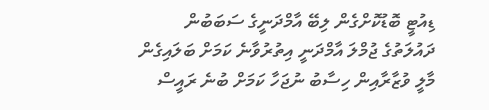ޑިއުޓީ ބޮޑުކޮށްގެން ލިބޭ އާމްދަނީގެ ސަބަބުން ދައުލަތުގެ ޖުމްލަ އާމްދަނީ އިތުރުވާނެ ކަމަށް ބަލައިގެން މާލީ ވުޒާރާއިން ހިސާބު ނުޖަހާ ކަމަށް ބުނެ ރައީސް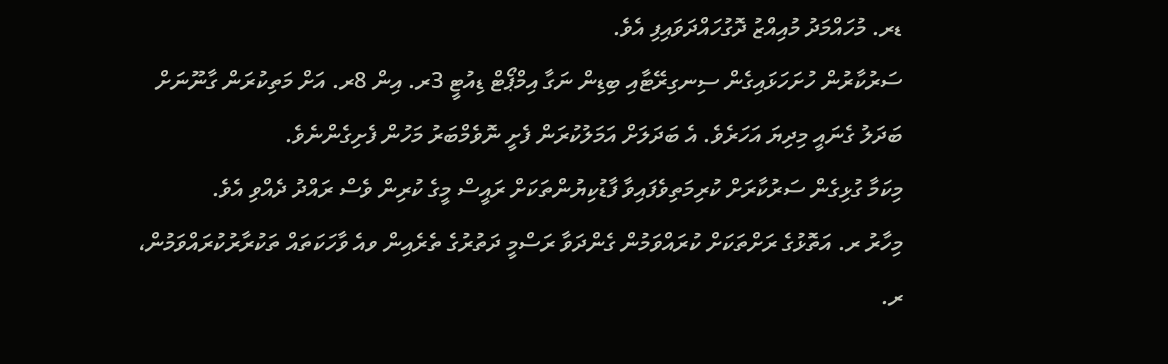ޑރ. މުހައްމަދު މުއިއްޒު ދޮގުހައްދަވައިފި އެވެ.
ސަރުކާރުން ހުށަހަޅައިގެން ސިނގިރޭޓާއި ބިޑިން ނަގާ އިމްޕޯޓް ޑިއުޓީ 3ރ. އިން 8ރ. އަށް މަތިކުރަން ގާނޫނަށް ބަދަލު ގެނައީ މިދިޔަ އަހަރެވެ. އެ ބަދަލަށް އަމަލުކުރަން ފެށީ ނޮވެމްބަރު މަހުން ފެށިގެންނެވެ.
މިކަމާ ގުޅިގެން ސަރުކާރަށް ކުރިމަތިވެފައިވާ ފާޑުކިޔުންތަކަށް ރައީސް މީގެ ކުރިން ވެސް ރައްދު ދެއްވި އެވެ.
މިހާރު ރ. އަތޮޅުގެ ރަށްތަކަށް ކުރައްވަމުން ގެންދަވާ ރަސްމީ ދަތުރުގެ ތެރެއިން ވއެ ވާހަކަތައް ތަކުރާރުކުރައްވަމުން، ރ.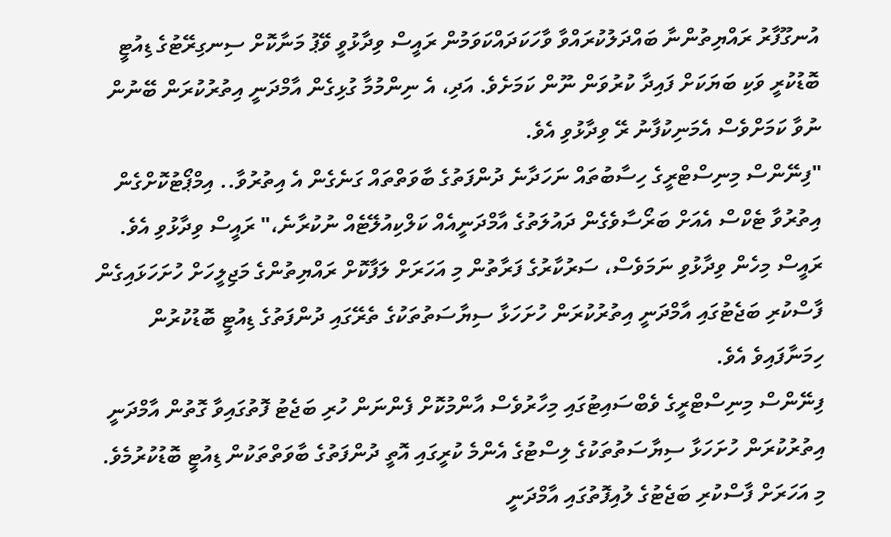އުނގޫފާރު ރައްޔިތުންނާ ބައްދަލުކުރައްވާ ވާހަކަދައްކަވަމުން ރައީސް ވިދާޅުވީ ވޭޕު މަނާކޮށް ސިނގިރޭޓުގެ ޑިއުޓީ ބޮޑުކުރީ ވަކި ބަޔަކަށް ފައިދާ ކުރުވަން ނޫން ކަމަށެވެ. އަދި، އެ ނިންމުމާ ގުޅިގެން އާމްދަނީ އިތުރުކުރަން ބޭނުން ނުވާ ކަމަށްވެސް އެމަނިކުފާނު ރޭ ވިދާޅުވި އެވެ.
"ފިނޭންސް މިނިސްޓްރީގެ ހިސާބުތައް ނަހަދާނެ ދުންފަތުގެ ބާވަތްތައް ގަނެގެން އެ އިތުރުވާ.. އިމްޕޯޓުކޮށްގެން އިތުރުވާ ޓެކްސް އެއަށް ބަރޯސާވެގެން ދައުލަތުގެ އާމްދަނީއެއް ކަލްކިއުލޭޓެއް ނުކުރާނެ،" ރައީސް ވިދާޅުވި އެވެ.
ރައީސް މިހެން ވިދާޅުވި ނަމަވެސް، ސަރުކާރުގެ ފަރާތުން މި އަހަރަށް ލަފާކޮށް ރައްޔިތުންގެ މަޖިލީހަށް ހުށަހަޅައިގެން ފާސްކުރި ބަޖެޓުގައި އާމްދަނީ އިތުރުކުރަން ހުށަހަޅާ ސިޔާސަތުތަކުގެ ތެރޭގައި ދުންފަތުގެ ޑިއުޓީ ބޮޑުކުރުން ހިމަނާފައިވެ އެވެ.
ފިނޭންސް މިނިސްޓްރީގެ ވެބްސައިޓުގައި މިހާރުވެސް އާންމުކޮށް ފެންނަން ހުރި ބަޖެޓު ފޮތުގައިވާ ގޮތުން އާމްދަނީ އިތުރުކުރަން ހުށަހަޅާ ސިޔާސަތުތަކުގެ ލިސްޓުގެ އެންމެ ކުރީގައި އޮތީ ދުންފަތުގެ ބާވަތްތަކުން ޑިއުޓީ ބޮޑުކުރުމެވެ.
މި އަހަރަށް ފާސްކުރި ބަޖެޓުގެ ލުއިފޮތުގައި އާމްދަނީ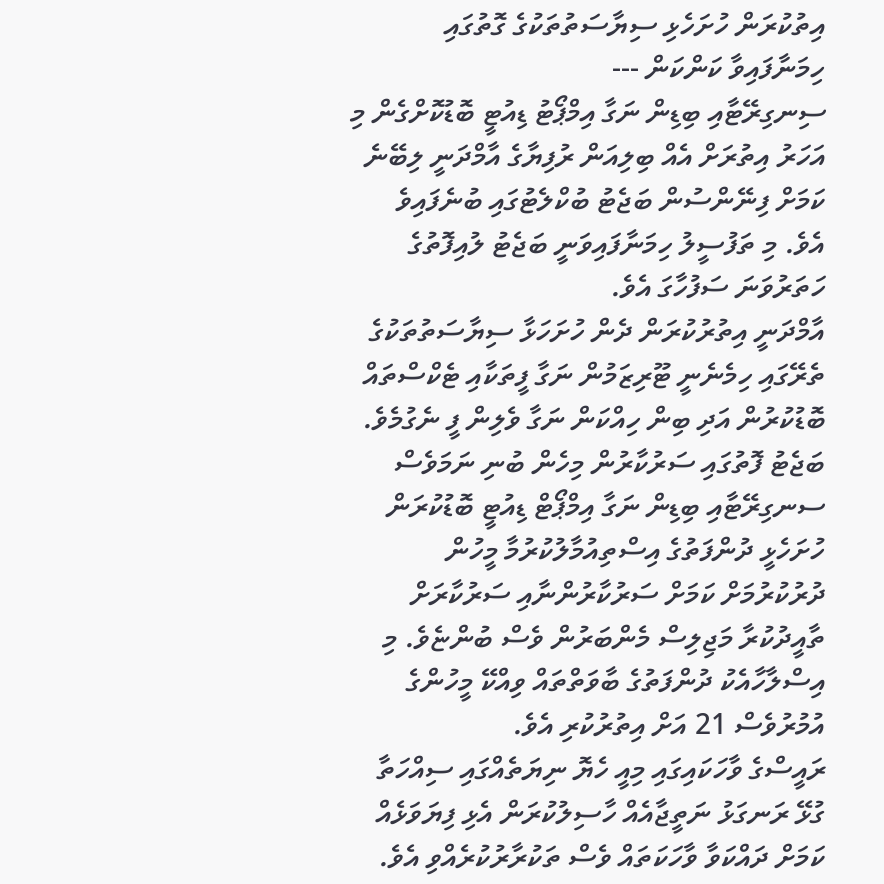އިތުކުރަން ހުށަހެޅި ސިޔާސަތުތަކުގެ ގޮތުގައި ހިމަނާފައިވާ ކަންކަން ---
ސިނގިރޭޓާއި ބިޑިން ނަގާ އިމްޕޯޓު ޑިއުޓީ ބޮޑުކޮށްގެން މި އަހަރު އިތުރަށް އެއް ބިލިއަން ރުފިޔާގެ އާމްދަނީ ލިބޭނެ ކަމަށް ފިނޭންސުން ބަޖެޓު ބުކްލެޓުގައި ބުނެފައިވެ އެވެ. މި ތަފުސީލު ހިމަނާފައިވަނީ ބަޖެޓު ލުއިފޮތުގެ ހަތަރުވަނަ ސަފުހާގަ އެވެ.
އާމްދަނީ އިތުރުކުރަން ދެން ހުށަހަޅާ ސިޔާސަތުތަކުގެ ތެރޭގައި ހިމެނެނީ ޓޫރިޒަމުން ނަގާ ފީތަކާއި ޓެކްސްތައް ބޮޑުކުރުން އަދި ބިން ހިއްކަން ނަގާ ވެލިން ފީ ނެގުމެވެ.
ބަޖެޓު ފޮތުގައި ސަރުކާރުން މިހެން ބުނި ނަމަވެސް ސނގިރޭޓާއި ބިޑިން ނަގާ އިމްޕޯޓް ޑިއުޓީ ބޮޑުކުރަން ހުށަހެޅީ ދުންފަތުގެ އިސްތިއުމާލުކުރުމާ މީހުން ދުރުކުރުމަށް ކަމަށް ސަރުކާރުންނާއި ސަރުކާރަށް ތާއީދުކުރާ މަޖިލިސް މެންބަރުން ވެސް ބުންޏެވެ. މި އިސްލާހާއެކު ދުންފަތުގެ ބާވަތްތައް ވިއްކޭ މީހުންގެ އުމުރުވެސް 21 އަށް އިތުރުކުރި އެވެ.
ރައީސްގެ ވާހަކައިގައި މިއީ ހެޔޮ ނިޔަތެއްގައި ސިއްހަތާ ގުޅޭ ރަނގަޅު ނަތީޖާއެއް ހާސިލުކުރަން އެޅި ފިޔަވަޅެއް ކަމަށް ދައްކަވާ ވާހަކަތައް ވެސް ތަކުރާރުކުރެއްވި އެވެ.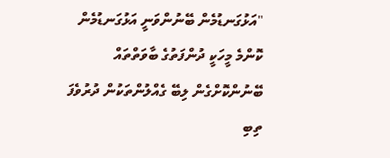"އަޅުގަނޑުމެން ބޭނުންވަނީ އަޅުގަނޑުމެން ކޮންމެ މީހަކީ ދުންފަތުގެ ބާވަތްތައް ބޭނުންކޮށްގެން ލިބޭ ގެއްލުންތަކުން ދުރުވެފަ ތިބި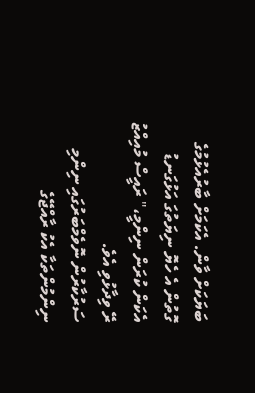ބަޔަކަށް ވާން. އެކަމަށް ބާރުއެޅުމުގެ ގޮތުން އެ ހެޔޮ ނިޔަތުގަ އަޅުގަނޑު އެކަން ކުރަން ނިންމީ،" ރައީސް މުއިއްޒު ރޭ ވިދާޅުވި އެވެ.
ސަރުކާރުން ނޮވެމްބަރުގައި ނިންމި ނިންމުންތަކާ އެކު ރާއްޖޭގެ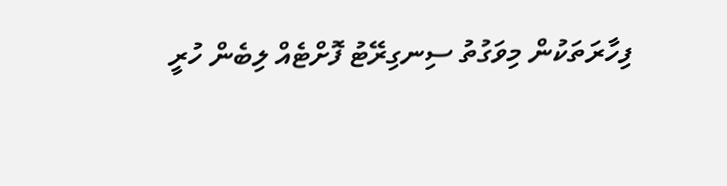ފިހާރަތަކުން މިވަގުތު ސިނގިރޭޓު ފޮށްޓެއް ލިބެން ހުރީ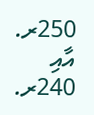250ރ. އާއި 240ރ.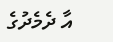އާ ދެމެދުގެ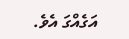އަގެއްގަ އެވެ.